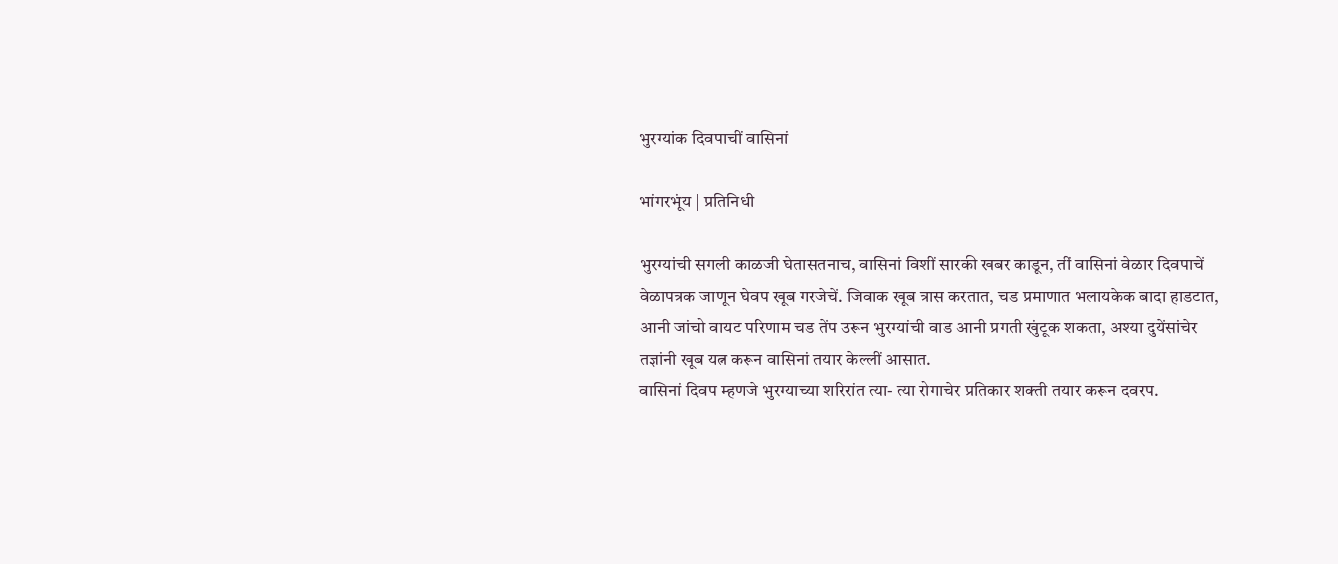भुरग्यांक दिवपाचीं वासिनां

भांगरभूंय | प्रतिनिधी

भुरग्यांची सगली काळजी घेतासतनाच, वासिनां विशीं सारकी खबर काडून, तीं वासिनां वेळार दिवपाचें वेळापत्रक जाणून घेवप खूब गरजेचें. जिवाक खूब त्रास करतात, चड प्रमाणात भलायकेक बादा हाडटात, आनी जांचो वायट परिणाम चड तेंप उरून भुरग्यांची वाड आनी प्रगती खुंटूक शकता, अश्या दुयेंसांचेर तज्ञांनी खूब यत्न करून वासिनां तयार केल्लीं आसात.
वासिनां दिवप म्हणजे भुरग्याच्या शरिरांत त्या- त्या रोगाचेर प्रतिकार शक्ती तयार करून दवरप.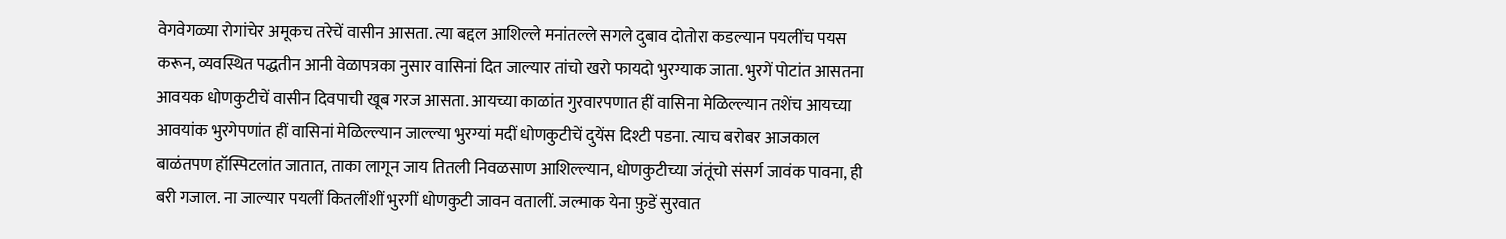वेगवेगळ्या रोगांचेर अमूकच तरेचें वासीन आसता. त्या बद्दल आशिल्ले मनांतल्ले सगले दुबाव दोतोरा कडल्यान पयलींच पयस करून, व्यवस्थित पद्धतीन आनी वेळापत्रका नुसार वासिनां दित जाल्यार तांचो खरो फायदो भुरग्याक जाता. भुरगें पोटांत आसतना आवयक धोणकुटीचें वासीन दिवपाची खूब गरज आसता. आयच्या काळांत गुरवारपणात हीं वासिना मेळिल्ल्यान तशेंच आयच्या आवयांक भुरगेपणांत हीं वासिनां मेळिल्ल्यान जाल्ल्या भुरग्यां मदीं धोणकुटीचें दुयेंस दिश्टी पडना. त्याच बरोबर आजकाल बाळंतपण हॉस्पिटलांत जातात, ताका लागून जाय तितली निवळसाण आशिल्ल्यान, धोणकुटीच्या जंतूंचो संसर्ग जावंक पावना, ही बरी गजाल. ना जाल्यार पयलीं कितलींशीं भुरगीं धोणकुटी जावन वतालीं. जल्माक येना फ़ुडें सुरवात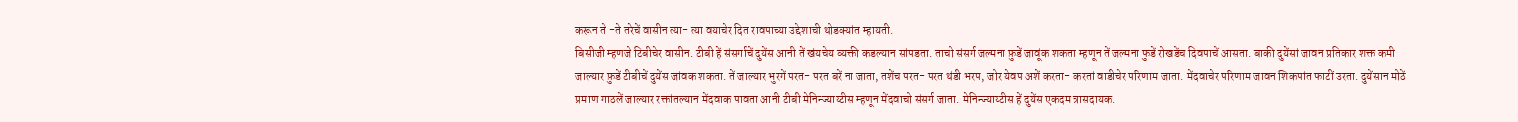करून ते -ते तरेचें वासीन त्या- त्या वयाचेर दित रावपाच्या उद्देशाची थोडक्यांत म्हायती.
बिसीजी म्हणजे टिबीचेर वासीन. टीबी हें संसर्गाचें दुयेंस आनी तें खंयचेय व्यक्ती कडल्यान सांपडता. ताचो संसर्ग जल्मना फ़ुडें जावूंक शकता म्हणून तें जल्मना फुडें रोखडेंच दिवपाचें आसता. बाकी दुयेंसां जावन प्रतिकार शक्त कमी जाल्यार फ़ुडें टीबीचें दुयेंस जांवक शकता. तें जाल्यार भुरगें परत- परत बरें ना जाता, तशेंच परत- परत थंडी भरप, जोर येवप अशें करता- करतां वाडीचेर परिणाम जाता. मेंदवाचेर परिणाम जावन शिकपांत फाटीं उरता. दुयेंसान मोठें प्रमाण गाठलें जाल्यार रक्तांतल्यान मेंदवाक पावता आनी टीबी मेनिन्ज्याय्टीस म्हणून मेंदवाचो संसर्ग जाता. मेनिन्ज्याय्टीस हें दुयेंस एकदम त्रासदायक.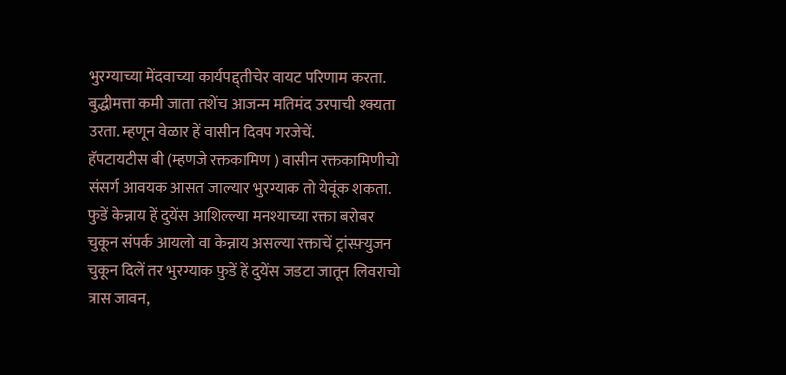भुरग्याच्या मेंदवाच्या कार्यपद्द्तीचेर वायट परिणाम करता. बुद्धीमत्ता कमी जाता तशेंच आजन्म मतिमंद उरपाची श्क्यता उरता. म्हणून वेळार हें वासीन दिवप गरजेचें.
हॅपटायटीस बी (म्हणजे रक्तकामिण ) वासीन रक्तकामिणीचो संसर्ग आवयक आसत जाल्यार भुरग्याक तो येवूंक शकता. फुडें केन्नाय हें दुयेंस आशिल्ल्या मनश्याच्या रक्ता बरोबर चुकून संपर्क आयलो वा केन्नाय असल्या रक्ताचें ट्रांस्फ़्युजन चुकून दिलें तर भुरग्याक फ़ुडें हें दुयेंस जडटा जातून लिवराचो त्रास जावन,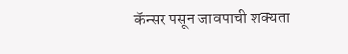कॅन्सर पसून जावपाची शक्यता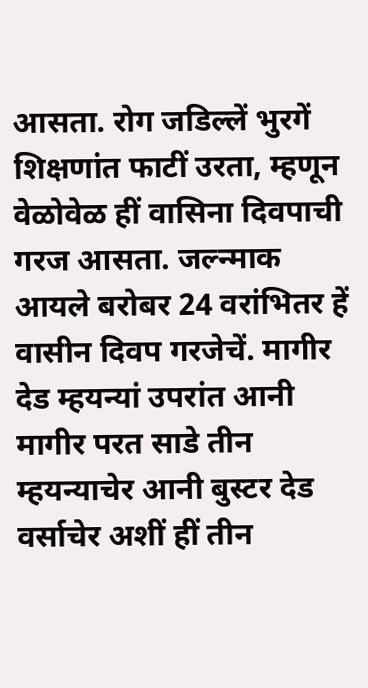आसता. रोग जडिल्लें भुरगें शिक्षणांत फाटीं उरता, म्हणून वेळोवेळ हीं वासिना दिवपाची गरज आसता. जल्न्माक आयले बरोबर 24 वरांभितर हें वासीन दिवप गरजेचें. मागीर देड म्हयन्यां उपरांत आनी मागीर परत साडे तीन म्हयन्याचेर आनी बुस्टर देड वर्साचेर अशीं हीं तीन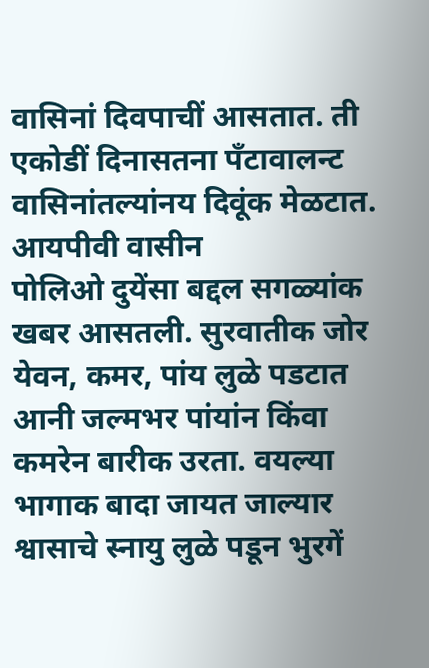वासिनां दिवपाचीं आसतात. ती एकोडीं दिनासतना पॅंटावालन्ट वासिनांतल्यांनय दिवूंक मेळटात.
आयपीवी वासीन
पोलिओ दुयेंसा बद्दल सगळ्यांक खबर आसतली. सुरवातीक जोर येवन, कमर, पांय लुळे पडटात आनी जल्मभर पांयांन किंवा कमरेन बारीक उरता. वयल्या भागाक बादा जायत जाल्यार श्वासाचे स्नायु लुळे पडून भुरगें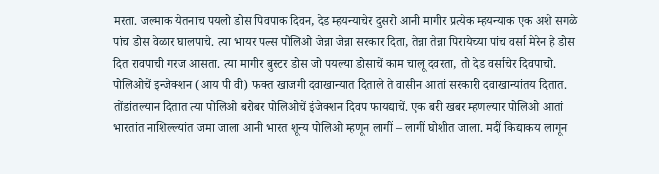मरता. जल्माक येतनाच पयलो डोस पिवपाक दिवन, देड म्हयन्याचेर दुसरो आनी मागीर प्रत्येक म्हयन्याक एक अशे सगळे पांच डोस वेळार घालपाचे. त्या भायर पल्स पोलिओ जेन्ना जेन्ना सरकार दिता, तेन्ना तेन्ना पिरायेच्या पांच वर्सा मेरेन हे डोस दित रावपाची गरज आसता. त्या मागीर बुस्टर डोस जो पयल्या डोसाचें काम चालू दवरता, तो देड वर्साचेर दिवपाचो. पोलिओचें इन्जेक्शन (आय पी वी) फक्त खाजगी दवाखान्यात दिताले ते वासीन आतां सरकारी दवाखान्यांतय दितात. तोंडांतल्यान दितात त्या पोलिओ बरोबर पोलिओचें इंजेक्शन दिवप फायद्याचें. एक बरी खबर म्हणल्यार पोलिओ आतां भारतांत नाशिल्ल्यांत जमा जाला आनी भारत शून्य पोलिओ म्हणून लागीं – लागीं घोशीत जाला. मदीं किद्याकय लागून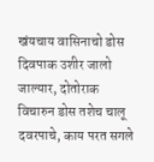खंयचाय वासिनाचो डोस दिवपाक उशीर जालो जाल्यार, दोतोराक विचारुन डोस तशेच चालू दवरपाचे, काय परत सगले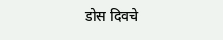डोस दिवचे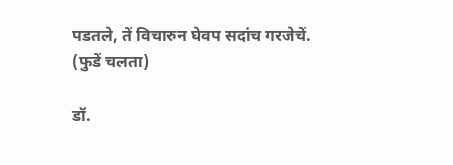पडतले, तें विचारुन घेवप सदांच गरजेचें.
(फुडें चलता)

डॉ.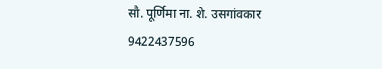सौ. पूर्णिमा ना. शे. उसगांवकार
9422437596